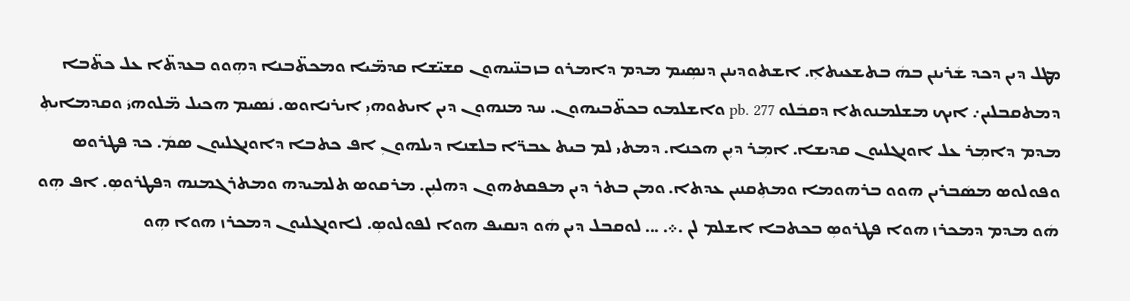ܡܛܠ ܕܝܢ ܕܟܕ ܫܿܪܝܢܢ ܒܗܿ ܒܬܫܥܝܬܐܼ. ܐܫܬܘܕܝܢܢ ܕܢܣܼܝܡ ܡܕܡ ܕܐܡܪܘ ܒܙܒܢ̈ܝܗܘܢ ܩܫܝ̈ܫܐ ܩܕܡ̈ܝܐ ܘܡܟܬ̈ܒܢܐ ܕܗܼܘܘ ܒܥܕܬ̈ܐ ܥܠ ܟܬ̈ܒܐ ܕܡܬܩܒܠܝܢ܇ ܐܝܟ ܡܫܠܡܢܘܬܐ ܕܩܒܿܠܘ pb. 277 ܘܐܫܠܡܘ ܒܟܬ̈ܒܝܗܘܢ. ܚܕ ܡܢܗܘܢ ܕܝܢ ܐܝܬܘܗܝܼ ܐܝܪܢܐܘܣ. ܢܿܣܝܡ ܗܟܝܠ ܡ̈ܠܘܗܝܿ ܘܩܕܡܐܝܬܼ ܡܕܡ ܕܐܡܼܪ ܥܠ ܐܘܢܓܠܝܘܢ ܩܕܝܫܐ. ܐܡܼܪ ܕܝܼܢ ܗܟܢܐ. ܕܡܬܝ ܠܡ ܒܝܬ ܥܒܪ̈ܐ ܒܠܫܢܐ ܕܝܠܗܘܢܼ ܐܦ ܟܬܒܐ ܕܐܘܢܓܠܝܘܢ ܣܡܿ. ܟܕ ܦܛܪܘܣ ܘܦܘܠܘܣ ܡܣܿܒܪܝܢ ܗܘܘ ܒܪܗܘܡܐ ܘܡܬܼܩܢܝܢ ܥܕܬܐ. ܘܡܢ ܒܬܪ ܕܝܢ ܡܦܩܬܗܘܢ ܕܗܠܝܼܢ. ܡܪܩܘܣ ܬܠܡܝܕܗ ܘܡܬܪܓܡܢܗ ܕܦܛܪܘܣܼ. ܐܦ ܗܼܘ ܗܿܘ ܡܕܡ ܕܡܟܪܙ ܗܘܐ ܦܛܪܘܣܼ ܒܟܬܒܐ ܐܫܠܡ ܠܢ .܀. ... ܠܘܩܒܠ ܕܝܢ ܗܿܘ ܕܢܩܝܦ ܗܘܐ ܠܦܘܠܘܣܼ. ܠܐܘܢܓܠܝܘܢ ܕܡܟܪܙ ܗܘܐ ܗܼܘ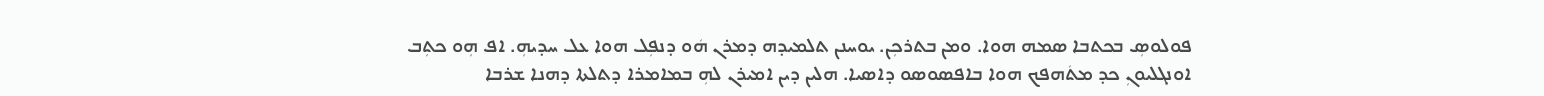ܦܘܠܘܣܼ ܒܟܬܒܐ ܣܡܗ ܗܘܐ. ܘܡܢ ܒܬܪܟܼܢ. ܝܘܚܢܢ ܬܠܡܝܕܗ ܕܡܪܢ ܗܿܘ ܕܢܦܼܠ ܗܘܐ ܥܠ ܚܕܝܗܼ. ܐܦ ܗܼܘ ܟܬܼܒ ܐܘܢܓܠܝܘܢܼ ܟܕ ܡܬܿܗܦܟ ܗܘܐ ܒܐܦܣܘܣܘ ܕܐܣܝܐ. ܗܠܝܢ ܕܝܢ ܐܡܝܪܢ ܠܗܼ ܒܡܐܡܪܐ ܕܬܠܬܐ ܕܗܢܐ ܫܪܒܐ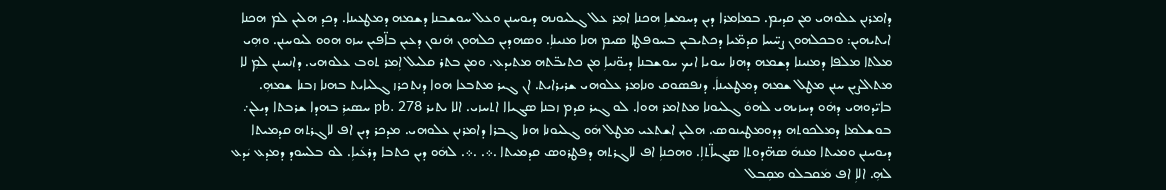ܕܐܡܪܢܢ ܥܠܘܗܝ ܡܢ ܩܕܝܡ. ܒܡܐܡܪܐ ܕܝܢ ܕܚܡܫܐܼ ܗܟܢܐ ܐܡܼܪ ܥܠ ܓܠܝܘܢܗ ܕܝܘܚܢܢ ܘܥܠ ܚܘܫܒܢܐ ܕܫܡܗ ܕܡܛܥܝܢܐ. ܕܟܕ ܗܠܝܢ ܠܡ ܗܟܢܐ ܐܝܬܝܗܝܢ: ܘܒܟܠܗܘܢ ܨܚ̈ܚܐ ܩܕܡ̈ܝܐ ܕܟܬܝܒܝܢ ܒܚܘܦܛܐ ܣܝܡ ܗܢܐ ܡܢܝܢܐܼ. ܘܣܗܕܝܢ ܟܠܗܘܢ ܗܿܢܘܢ ܕܥܝܢ ܒܐ̈ܦܝܢ ܚܙܘ ܗܘܘ ܠܝܘܚܢܢ. ܘܗܼܝ ܡܠܬܐ ܡܠܦܐ ܕܡܢܝܢܐ ܕܫܡܗ ܕܗܢܐ ܚܘܝܐ ܐܝܟ ܚܘܫܒܢܐ ܕܝܘ̈ܢܝܐܼ ܡܢ ܟܬܝܒ̈ܬܗ ܡܬܝܕܥ. ܘܡܢ ܒܬܪ ܩܠܝܠ ܐܼܡܪ ܬܘܒ ܥܠܘܗܝ. ܕܐܢܚܢܢ ܠܡܼ ܠܐ ܡܬܐܠܨܝܢ ܚܢܢ ܡܛܠ ܫܡܗ ܕܡܛܥܝܢܐܿ. ܕܢܦܣܘܩ ܘܢܐܡܪ ܥܠܘܗܝ ܫܪܝܪܐܝܬ. ܐܢ ܓܝܪ ܡܬܒܥܐ ܗܘܐ ܕܢܬܟܪܙ ܓܠܝܐܝܬ ܒܗܢܐ ܙܒܢܐ ܫܡܗܼ. ܒܐܝ̈ܕܘܗܝ ܕܗܿܘ ܕܚܙܝܗܝ ܠܗܘܿ ܓܠܝܘܢܐ ܡܬܐܡܪ ܗܘܐ. ܠܘ ܓܝܪ ܩܕܡ ܙܒܢܐ ܣܓܝܐܐ ܐܬܚܙܝ. ܐܠܐ ܝܬܝܪ pb. 278 ܚܣܝܪܼ ܒܗܕܐ ܫܪܒܬܐ ܕܝܠܢ܇ ܒܘܫܠܡܐ ܕܡܠܟܘܬܗ ܕܕܘܡܛܝܢܘܣ. ܗܠܝܢ ܐܫܬܥܝ ܡܛܠ ܗܿܘ ܓܠܝܘܢܐ ܗܢܐ ܓܒܪܐ ܕܐܡܪܢܢ ܥܠܘܗܝ. ܡܕܟܪ ܕܝܢ ܐܦ ܠܐܓܪܬܗ ܩܕܡܝܬܐ ܕܝܘܚܢܢ ܘܡܝܬܐ ܡܢܗܿ ܣܗ̈ܕܘܬܐ ܣܓܝܐ̈ܬܐܼ. ܘܗܟܢܐܼ ܐܦ ܠܐܓܪܬܗ ܕܦܛܪܘܣ ܩܕܡܝܬܐ .܀. .܀. ܠܗܿܘ ܕܝܢ ܟܬܒܐ ܕܪܥܿܝܐܼ. ܠܘ ܒܠܚܘܕ ܕܡܕܥ ܝܿܕܥ ܠܗܼ. ܐܠܐܼ ܐܦ ܡܿܩܒܠܘ ܡܩܼܒܠ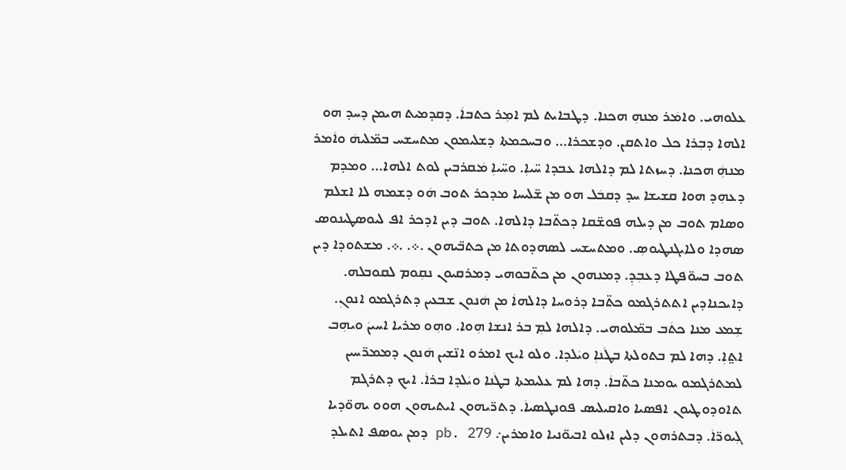ܥܠܘܗܝ. ܘܐܡܿܪ ܡܢܗܼ ܗܟܢܐ. ܕܛܒܐܝܬ ܠܡ ܐܡܼܪ ܟܬܒܐܿ. ܕܩܕܡܝܬ ܗܝܡܢ ܕܚܕ ܗܘ ܐܠܗܐ ܕܒܼܪܐ ܟܠ ܘܐܬܩܢ. ܘܕܫܟܪܐ... ܘܒܚܟܡܬܐ ܕܫܠܝܡܘܢ ܡܬܚܫܚ ܒܡ̈ܠܝܗܿ ܘܐܿܡܪ ܡܢܗܼܿ ܗܟܢܐ. ܕܚܙܬܐ ܠܡ ܕܐܠܗܐ ܥܒܕܐ ܚ̈ܝܐܼ. ܘܚ̈ܝܐܼ ܡܿܩܪܒܝܢ ܠܘܬ ܐܠܗܐ... ܘܡܕܡ ܕܥܗܼܕ ܗܘܐ ܩܫܝܫܐ ܚܕ ܕܩܒܿܠ ܗܘ ܡܢ ܫ̈ܠܝܚܐ ܡܕܟܪ ܬܘܒ ܗܿܘ ܕܫܡܗ ܠܐ ܐܫܠܡ ܘܣܐܡ ܬܘܒ ܡܢ ܕܝܠܗ ܦܘܫ̈ܩܐ ܕܟܬ̈ܒܐ ܕܐܠܗܐ. ܬܘܒ ܕܝܢ ܐܕܟܪ ܐܦ ܠܝܘܣܛܝܢܘܣ ܣܗܕܐ ܘܠܐܝܓܢܛܝܘܣܼ. ܘܡܬܚܫܚ ܠܣܗܕܘܬܐ ܡܢ ܟܬܒ̈ܝܗܘܢ .܀. .܀. ܡܫܬܘܕܐ ܕܝܢ ܬܘܒ ܒܚܘ̈ܦܛܐ ܕܥܒܼܕܼ. ܕܡܢܗܘܢ ܡܢ ܟܬ̈ܒܘܗܝ ܕܡܪܩܝܘܢ ܢܩܼܘܡ ܠܩܘܒܠܗ. ܕܐܝܟܢܐܕܝܢ ܐܬܬܪܓܡܘ ܟܬ̈ܒܐ ܕܪܘܚܐ ܕܐܠܗܐܿ ܡܢ ܗܿܢܘܢ ܫܒܥܝܢ ܕܬܪܓܡܘ ܐܢܘܢܼ. ܫܼܡܥ ܡܢܐ ܟܬܿܒ ܒܡ̈ܠܘܗܝ. ܕܐܠܗܐ ܠܡܼ ܒܪ ܐܢܫܐ ܗܼܘܐ. ܘܗܼܘ ܡܪܝܐ ܐܚܝܢܿ ܘܝܗܼܒ ܐܬ݀ܐܼ. ܕܗܐ ܠܡ ܒܬܘܠܬܐ ܒܛܿܢܐܼ ܘܝܿܠܕܐ. ܘܠܘ ܐܝܟ ܐܡܪܘ ܐܢ̈ܫܝܢ ܗܿܢܘܢ ܕܡܡܪ̈ܚܝܢ ܠܡܬܪܓܡܘ ܝܘܡܢܐ ܟܬ̈ܒܐܿ. ܕܗܐ ܠܡ ܥܠܝܡܬܐ ܒܛܿܢܐ ܘܝܿܠܕܐ ܒܪܐܿ. ܐܝܟ ܕܬܪܓܡ ܬܐܘܕܘܛܝܘܢ ܐܦܣܝܐ ܘܐܩܝܠܝܣ ܦܘܢܛܣܝܐܿ. ܕܬܪ̈ܝܗܘܢ ܐܝܬܝܗܘܢ ܗܘܘ ܝܗܘ̈ܕܝܐ ܓܼܝܘܪ̈ܐܿ. ܕܒܬܪܗܘܢ ܕܠܝܢ ܐܙܠܘ ܐܒܝܘ̈ܢܝܐ ܘܐܡܪܝܢ܇ pb. 279 ܕܡܢ ܝܘܣܦ ܐܬܝܠܕ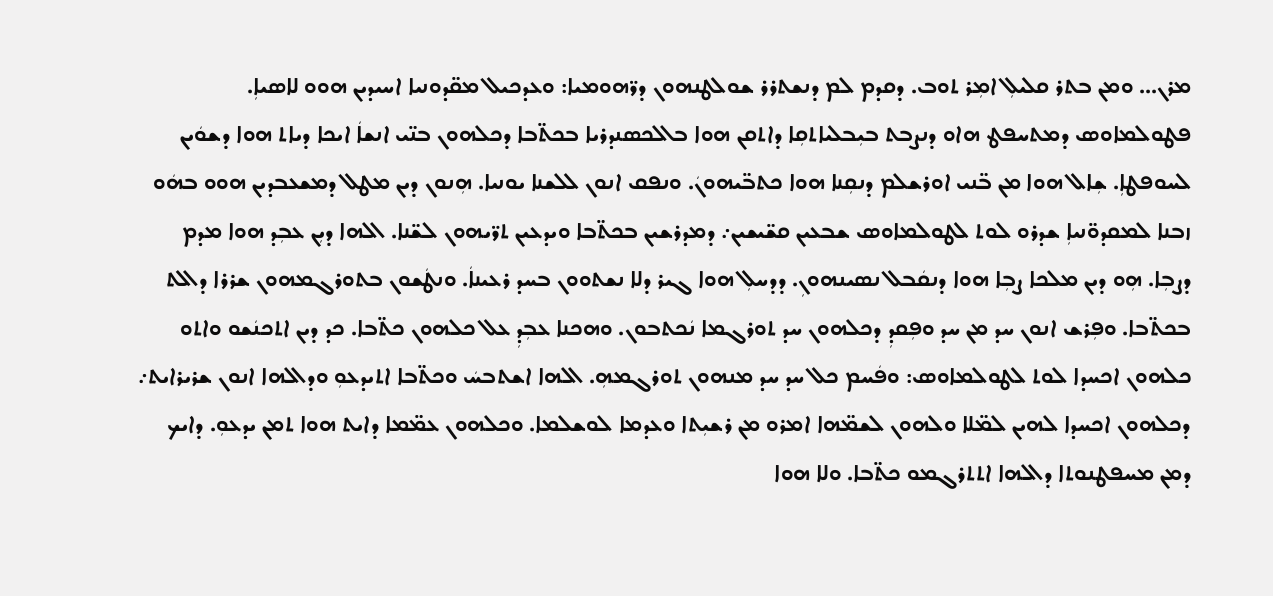ܡܪܢ... ܘܡܢ ܒܬܪ ܩܠܝܠܼ ܐܡܼܪ ܬܘܒ. ܕܩܕܡ ܠܡ ܕܢܫܬܪܪ ܫܘܠܛܢܗܘܢ ܕܪ̈ܗܘܡܝܐ: ܘܥܕܟܝܠ ܡܩ̈ܕܘܢܝܐ ܐܚܝܕܝܢ ܗܘܘ ܠܐܣܝܐܼ. ܦܛܘܠܡܐܘܣ ܕܡܬܚܦܛ ܗܐܘ ܕܢܨܒܬ ܒܝܼܒܠܝܐܬܩܼܐ ܕܐܬܩܢ ܗܘܐ ܒܐܠܟܣܢܕܪܝܐ ܒܟܬ̈ܒܐ ܕܟܠܗܘܢ ܒܢ̈ܝ ܐܢܫܐܿ ܐܝܟܐ ܕܝܐܬ ܗܘܐ ܕܫܘܿܝܢ ܠܚܘܦܛܐܼ. ܫܼܐܠ ܗܘܐ ܡܢ ܒ̈ܢܝ ܐܘܪܫܠܡ ܕܢܩܼܢܐ ܗܘܐ ܟܬܒ̈ܝܗܘܢܿ. ܘܢܦܩ ܐܢܘܢ ܠܠܫܢܐ ܝܘܢܝܐ. ܗܼܢܘܢ ܕܝܢ ܡܛܠ ܕܡܫܥܒܕܝܢ ܗܘܘ ܒܗܿܘ ܙܒܢܐ ܠܡܩܕܘ̈ܢܝܐܼ ܫܕܪܘ ܠܘܬ ܠܛܘܠܡܐܘܣ ܫܒܥܝܢ ܩܫ̈ܝܫܝܢ܇ ܕܡܕܪܫܝܢ ܒܟܬ̈ܒܐ ܘܝܕܥܝܢ ܬܪ̈ܝܗܘܢ ܠܫ̈ܢܐ. ܐܠܗܐ ܕܝܼܢ ܥܒܼܕ ܗܘܐ ܡܕܡ ܕܨܒܼܐ. ܗܼܘ ܕܝܢ ܡܠܟܐ ܨܒܼܐ ܗܘܐ ܕܢܩܿܒܠ ܢܣܝܢܗܘܢܼ. ܕܕܚܠܼ ܗܘܐ ܓܝܪ ܕܠܐ ܢܫܬܘܘܢ ܒܚܕ ܪܥܝܢܐܿ. ܘܢܛܿܫܘܢ ܒܬܘܪܓܡܗܘܢ ܫܪܪܐ ܕܐܠܬ ܒܟܬ̈ܒܐ. ܘܦܼܪܫ ܐܢܘܢ ܚܕ ܡܢ ܚܕ ܘܦܼܩܕܼ ܕܟܠܗܘܢ ܚܕ ܬܘܪܓܡܐ ܢܿܟܬܒܘܢ. ܘܗܟܢܐ ܥܒܼܕܼ ܥܠ ܟܠܗܘܢ ܟܬ̈ܒܐ. ܟܕ ܕܝܢ ܐܬܟܢܿܫܘ ܘܐܬܘ ܟܠܗܘܢ ܐܟܚܕܐ ܠܘܬ ܠܛܘܠܡܐܘܣ: ܘܦܿܚܡ ܟܠ ܚܕ ܚܕ ܡܢܗܘܢ ܬܘܪܓܡܗܼ. ܐܠܗܐ ܐܫܬܒܚܿ ܘܟܬ̈ܒܐ ܐܬܝܕܥܘܼ ܘܕܐܠܗܐ ܐܢܘܢ ܫܪܝܪܐܝܬ܇ ܕܟܠܗܘܢ ܐܟܚܕܐ ܠܗܝܢ ܠܡ̈ܠܐ ܘܠܗܘܢ ܠܫܡ̈ܗܐ ܐܡܪܘ ܡܢ ܪܫܝܼܬܐ ܘܥܕܡܐ ܠܘܫܠܡܐ. ܘܟܠܗܘܢ ܥܡ̈ܡܐ ܕܐܝܬ ܗܘܐ ܬܡܢ ܝܕܥܘܼ. ܕܐܝܟ ܕܡܢ ܡܚܦܛܢܘܬܐ ܕܐܠܗܐ ܐܬܬܪܓܡܘ ܟܬ̈ܒܐ. ܘܠܐ ܗܘܐ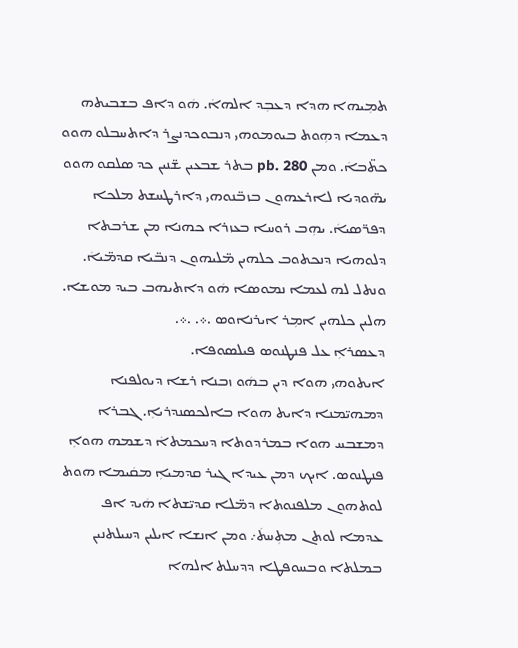ܬܡܼܝܗܐ ܗܕܐ ܕܥܒܼܕ ܐܠܗܐܿ. ܗܿܘ ܕܐܦ ܒܫܒܝܬܗ ܕܥܡܐ ܕܗܼܘܬ ܒܝܘܡܘܗܝ ܕܢܒܘܟܕܢܨܪ ܕܐܬܚܒܠܘ ܗܘܘ ܟܬ̈ܒܐܿ. ܘܡܢ pb. 280 ܒܬܪ ܫܒܥܝܢ ܫ̈ܢܝܢ ܟܕ ܣܠܩܘ ܗܘܘ ܝܗ̈ܘܕܝܐ ܠܐܪܥܗܘܢ ܒܙܒ̈ܢܘܗܝ ܕܐܪܛܚܫܬ ܡܠܟܐ ܕܦܪ̈ܣܝܐܿ. ܝܗܼܒ ܪܘܚܐ ܒܥܙܪܐ ܟܗܢܐ ܡܢ ܫܪܒܬܐ ܕܠܘܗܝܐ ܕܢܟܬܘܒ ܟܠܗܝܢ ܡ̈ܠܝܗܘܢ ܕܢܒ̈ܝܐ ܩܕܡ̈ܝܐܿ. ܘܢܬܠ ܠܗ ܠܥܡܐ ܢܡܘܣܐ ܗܿܘ ܕܐܬܝܗܒ ܒܝܕ ܡܘܫܐ. ܗܠܝܢ ܟܠܗܝܢ ܐܡܼܪ ܐܝܪܢܐܘܣ .܀. .܀.
ܕܥܣܪܐܼ ܥܠ ܦܢܛܢܘܣ ܦܝܠܣܘܦܐ.
ܐܝܬܘܗܝ ܗܘܐ ܕܝܢ ܒܗܿܘ ܙܒܢܐ ܪܫܐ ܕܝܘܠܦܢܐ ܕܡܗܝ̈ܡܢܐ ܕܐܝܬ ܗܘܐ ܒܐܠܟܣܢܕܪܝܐܼ. ܓܒܪܐ ܕܡܫܒܚ ܗܘܐ ܒܡܪܕܘܬܐ ܕܚܟܡܬܐܿ ܕܫܡܗ ܗܘܐܼ ܦܢܛܢܘܣ. ܐܝܟ ܕܡܢ ܥܝܕܐ ܓܝܪ ܩܕܡܝܐܼ ܡܩܿܝܡܐ ܗܘܬ ܠܘܬܗܘܢ ܡܠܦܢܘܬܐ ܕܡ̈ܠܐ ܩܕܝ̈ܫܬܐ ܗܿܝܕ ܐܦ ܥܕܡܐ ܠܘܬܢ ܡܬܼܚܬܿ܇ ܘܡܢ ܐܢܫܐ ܐܝܠܝܢ ܕܚܝܠܬܢܝܢ ܒܡܠܬܐ ܘܒܚܘܦܛܐ ܕܕܚܠܬ ܐܠܗܐ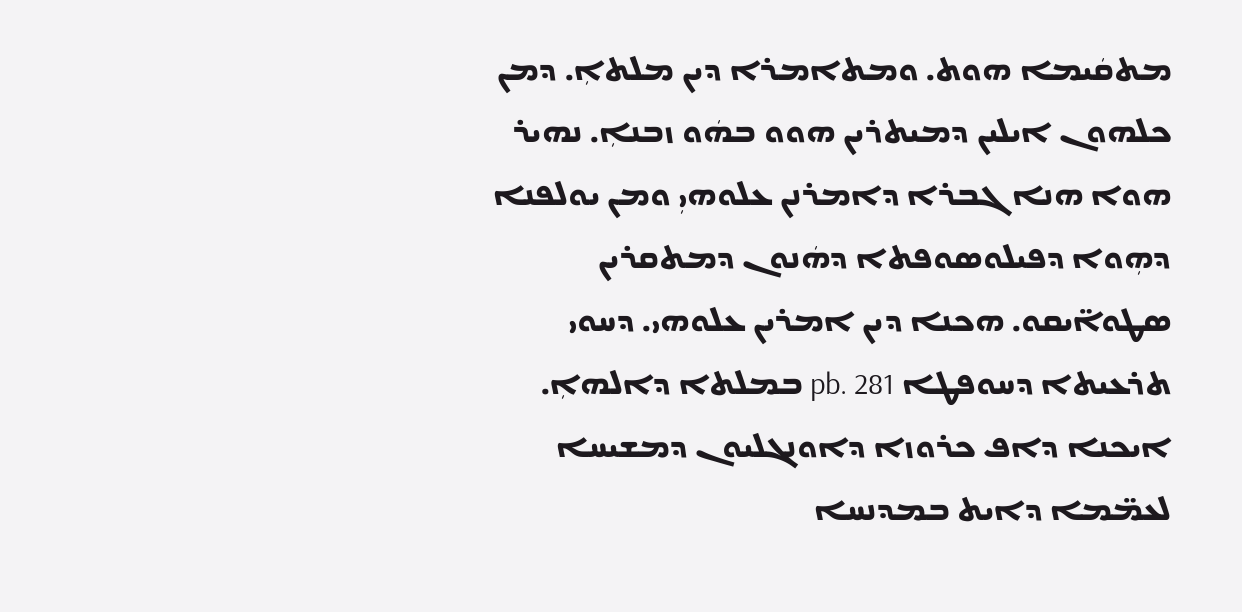ܡܬܩܿܝܡܐ ܗܘܬ. ܘܡܬܐܡܪܐ ܕܝܢ ܡܠܬܐܼ. ܕܡܢ ܟܠܗܘܢ ܐܝܠܝܢ ܕܡܝܬܪܝܢ ܗܘܘ ܒܗܿܘ ܙܒܢܐܼ. ܢܗܝܪ ܗܘܐ ܗܢܐ ܓܒܪܐ ܕܐܡܪܢܢ ܥܠܘܗܝܼ ܘܡܢ ܝܘܠܦܢܐ ܕܗܼܘܐ ܕܦܝܠܘܣܘܦܬܐ ܕܗܿܢܘܢ ܕܡܬܩܪܝܢ ܣܛܘܐ̈ܝܩܘ. ܗܟܢܐ ܕܝܢ ܐܡܪܝܢ ܥܠܘܗܝ. ܕܚܘܝ ܬܪܥܝܬܐ ܕܚܘܦܛܐ pb. 281 ܒܡܠܬܐ ܕܐܠܗܐܼ. ܐܝܟܢܐ ܕܐܦ ܟܪܘܙܐ ܕܐܘܢܓܠܝܘܢ ܕܡܫܝܚܐ ܠܥܡ̈ܡܐ ܕܐܝܬ ܒܡܕܢܚܐ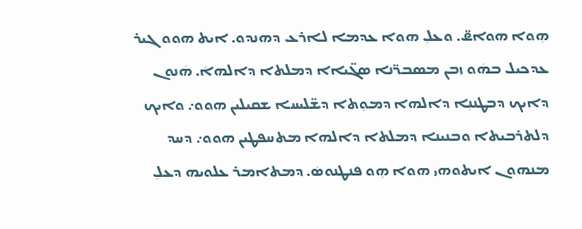ܗܼܘܐ ܗܘܐܧ. ܘܥܠܼ ܗܘܐ ܥܕܡܐ ܠܐܪܥ ܕܗܢܕܘ. ܐܝܬ ܗܘܘ ܓܝܪ ܥܕܟܝܠ ܒܗܿܘ ܙܒܢ ܡܣܒܪ̈ܢܐ ܣܓ̈ܝܐܐ ܕܡܠܬܐ ܕܐܠܗܐܿ. ܗܿܢܘܢ ܕܐܝܟ ܕܒܛܢܢܼܐ ܕܐܠܗܐ ܕܡܘܼܬܐ ܕܫ̈ܠܝܚܐ ܫܩܝܠܝܢ ܗܘܘ܇ ܘܐܝܟ ܕܠܬܪܒܝܬܐ ܘܒܢܝܢܐ ܕܡܠܬܐ ܕܐܠܗܐ ܡܬܚܦܛܝܢ ܗܘܘ܇ ܕܚܕ ܡܢܗܘܢ ܐܝܬܘܗܝ ܗܘܐ ܗܼܘ ܦܢܛܢܘܣܿ. ܕܡܬܐܡܪ ܥܠܘܝܗ ܕܥܠܼ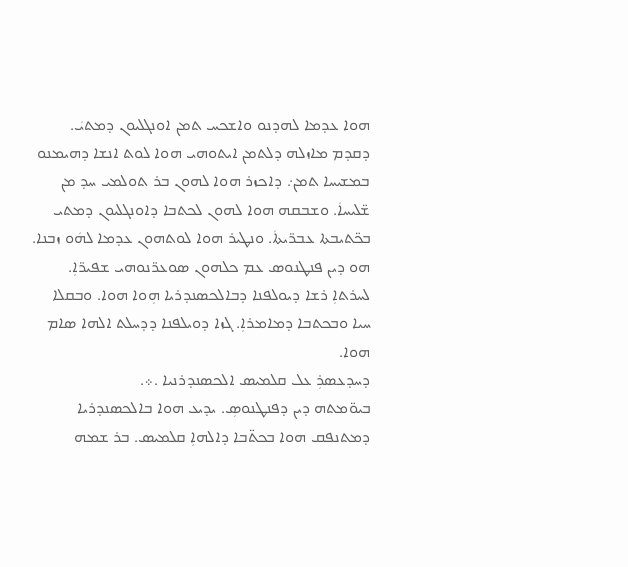ܗܘܐ ܥܕܡܐ ܠܗܕܢܘ ܘܐܫܟܚ ܬܡܢ ܐܘܢܓܠܝܘܢ ܕܡܬܝܿ. ܕܩܕܡ ܡܐܙܠܗ ܕܠܬܡܢ ܐܝܬܘܗܝ ܗܘܐ ܠܘܬ ܐܢܫܐ ܕܗܝܡܢܘ ܒܡܫܝܚܐ ܬܡܢ܇ ܕܐܟܙܪ ܗܘܐ ܠܗܘܢ ܒܪ ܬܘܠܡܝ ܚܕ ܡܢ ܫ̈ܠܝܚܐܿ. ܘܫܒܩܗ ܗܘܐ ܠܗܘܢ ܠܟܬܒܐ ܕܐܘܢܓܠܝܘܢ ܕܡܬܝ ܒܟ̈ܬܝܒܬܐ ܥܒܪ̈ܝܬܐܿ. ܘܢܛܝܪ ܗܘܐ ܠܘܬܗܘܢ ܥܕܡܐ ܠܗܿܘ ܙܒܢܐ. ܗܘ ܕܝܢ ܦܢܛܢܘܣ ܥܡ ܟܠܗܘܢ ܣܘܥܪ̈ܢܘܗܝ ܫܦܝܪ̈ܐܼ. ܠܚܪܬܐܼ ܪܫܐ ܕܝܘܠܦܢܐ ܕܒܐܠܟܣܢܕܪܝܐ ܗܼܘܐ ܗܘܐ. ܘܒܩܠܐ ܚܝܐ ܘܒܟܬܒܐ ܕܡܐܡܪܐܼ. ܓܙܐ ܕܘܝܠܦܢܐ ܕܕܚܠܬ ܐܠܗܐ ܣܐܡ ܗܘܐ.
ܕܚܕܥܣܪܼ ܥܠ ܩܠܡܝܣ ܐܠܟܣܢܕܪܢܝܐ .܀.
ܒܝܘ̈ܡܬܗ ܕܝܢ ܕܦܢܛܢܘܣܼ. ܝܕܝܥ ܗܘܐ ܒܐܠܟܣܢܕܪܝܐ ܕܡܬܢܦܩ ܗܘܐ ܒܟܬ̈ܒܐ ܕܐܠܗܐܼ ܩܠܡܝܣ. ܒܪ ܫܡܗ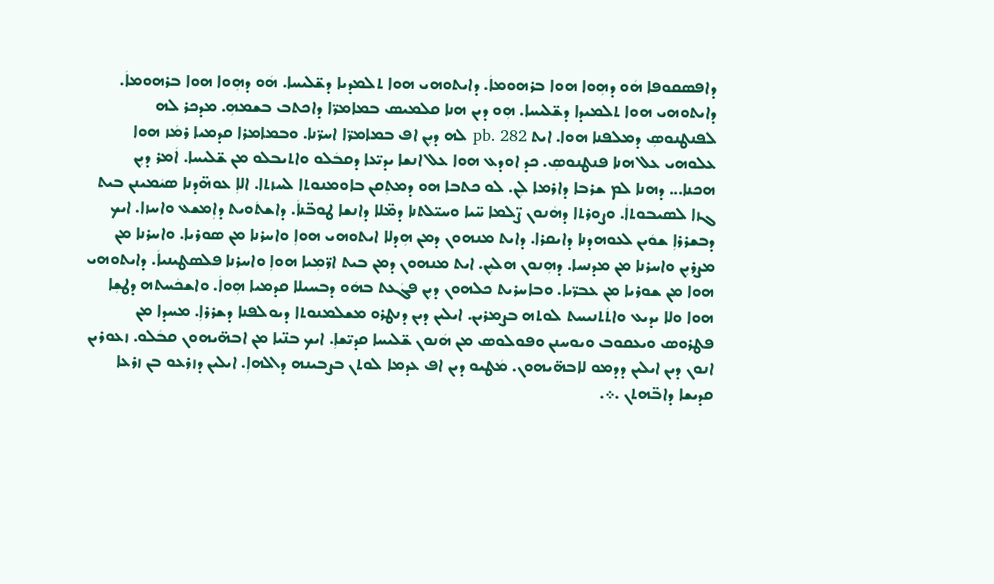ܕܐܦܣܩܘܦܐ ܗܿܘ ܕܗܼܘܐ ܗܘܐ ܒܪܗܘܡܐܿ. ܕܐܝܬܘܗܝ ܗܘܐ ܬܠܡܕܝܐ ܕܫ̈ܠܝܚܐ. ܗܿܘ ܕܗܼܘܐ ܗܘܐ ܒܪܗܘܡܐܿ. ܕܐܝܬܘܗܝ ܗܘܐ ܬܠܡܝܕܐ ܕܫ̈ܠܝܚܐ. ܗܼܘ ܕܝܢ ܗܢܐ ܩܠܡܝܣ ܒܡܐܡܪ̈ܐ ܕܐܟܬܒ ܒܫܡܗܼ. ܡܕܟܪ ܠܗ ܠܦܢܛܢܘܣܼ ܕܡܠܦܢܐ ܗܘܐ. ܐܝܬ pb. 282 ܠܗ ܕܝܼܢ ܐܦ ܒܡܐܡܪ̈ܐ ܐܚܪ̈ܢܐ. ܘܒܡܐܡܪܐ ܩܕܡܝܐ ܪܡܿܙ ܗܘܐ ܥܠܘܗܝ ܥܠ ܗܢܐ ܦܢܛܢܘܣܼ. ܟܕ ܐܘܕܥ ܗܘܐ ܥܠ ܐܢܫܐ ܝܕܝ̈ܥܐ ܕܩܒܿܠܘ ܘܐܬܝܒܠܘ ܡܢ ܫ̈ܠܝܚܐ. ܐܿܡܪ ܕܝܼܢ ܗܟܢܐ... ܕܗܢܐ ܠܡ ܫܪܒܐ ܕܐܪܡܐ ܠܼܢ. ܠܘ ܟܬܒܐ ܗܘ ܕܡܬܼܩܢ ܒܐܘܡܢܘܬܐ ܠܚܙܬܐ. ܐܠܐܼ ܥܘܗ̈ܕܢܐ ܣܝܿܡܝܢܢ ܒܝܬ ܓܙܐ ܠܣܝܒܘܬܐܿ. ܘܨܘܪܬܐ ܕܗܿܢܘܢ ܨ̈ܠܡܐ ܚ̈ܝܐ ܘܚܝ̈ܠܬܢܐ ܕܡ̈ܠܐ ܕܐܢܫܐ ܛܘܒ̈ܢܐܿ. ܕܐܫܬܿܘܝܬ ܕܐܼܡܫܥ ܘܐܚܙܐ. ܐܝܟ ܕܒܫܪܪܐܼ ܫܘܿܝܢ ܠܥܘܗܕܢܐ ܕܐܝܩܪܐ. ܕܐܝܬ ܡܢܗܘܢ ܕܡܢ ܗܼܕܠܐ ܐܝܬܘܗܝ ܗܘܐܼ ܘܐܚܪܢܐ ܡܢ ܣܘܪܝܐ. ܘܐܚܪܢܐ ܡܢ ܡܨܪܝܼܢ ܘܐܚܪܢܐ ܡܢ ܡܕܢܚܐ. ܕܗܼܢܘܢ ܗܠܝܼܢ. ܐܝܬ ܡܢܗܘܢ ܕܡܢ ܒܝܬ ܐܪ̈ܡܼܝܐ ܗܘܐܼ ܘܐܚܪܢܐ ܦܠܣܛܝܢܝܐܿ. ܕܐܝܬܘܗܝ ܗܘܐ ܡܢ ܫܘܪܝܐ ܡܢ ܥܒܪ̈ܝܐ. ܘܒܐܚܪܝܬ ܟܠܗܘܢ ܕܝܼܢ ܦܓܿܥܬ ܒܗܿܘ ܕܒܚܝܠܐ ܩܕܡܝܐ ܗܼܘܐܿ. ܘܐܫܟܿܚܬܗ ܕܛܫܼܐ ܗܘܐ ܘܠܐ ܝܕܝܥ ܘܐܬܿܬܢܝܚܬ ܠܘܬܗ ܒܨܡܪܝܢ. ܐܝܠܝܢ ܕܝܢ ܕܢܛܪܘ ܡܫܠܡܢܘܬܐ ܕܝܘܠܦܢܐ ܕܫܪܪܐܼ. ܡܚܕܐ ܡܢ ܦܛܪܘܣ ܘܝܥܩܘܒ ܘܝܘܚܢܢ ܘܦܘܠܘܣ ܡܢ ܗܿܢܘܢ ܫ̈ܠܝܚܐ ܩܕܝ̈ܫܐܼ. ܐܝܟ ܒܢ̈ܝܐ ܡܢ ܐܒܗ̈ܝܗܘܢ ܩܒܿܠܘ. ܙܥܘܪܝܢ ܐܢܘܢ ܕܝܢ ܐܝܠܝܢ ܕܕܡܘ ܠܐܒܗ̈ܝܗܘܢ. ܡܿܛܝܘ ܕܝܢ ܐܦ ܥܕܡܐ ܠܘܬܢ ܒܨܒܝܢܗ ܕܐܠܗܐܼ. ܐܝܠܝܢ ܕܙܪܥܘ ܒܢ ܙܪܥܐ ܩܕܝܫܐ ܕܐܒ̈ܗܬܢ .܀.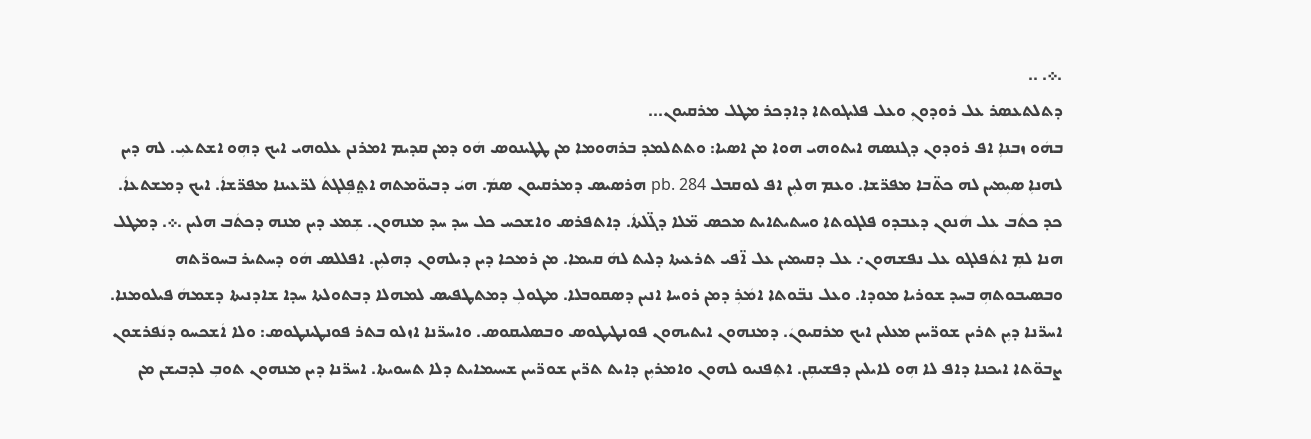.܀. ..
ܕܬܠܬܥܣܪ ܥܠ ܪܘܕܘܢܼ ܘܥܠ ܦܠܝܓܘܬܐ ܕܐܕܟܪ ܡܛܠ ܡܪܩܝܘܢ...
ܒܗܿܘ ܙܒܢܐܼ ܐܦ ܪܘܕܘܢ ܕܓܢܣܗ ܐܝܬܘܗܝ ܗܘܐ ܡܢ ܐܣܝܐ: ܘܬܬܠܡܕ ܒܪܗܘܡܐ ܡܢ ܛܛܝܢܘܣ ܗܿܘ ܕܡܢ ܩܕܝܡ ܐܡܪܢܢ ܥܠܘܗܝ ܐܝܟ ܕܗܼܘ ܐܫܬܥܝܼ. ܠܗ ܕܝܢ ܠܗܢܐܼ ܣܝܼܡܝܢ ܠܗ ܟܬ̈ܒܐ ܡܦܪ̈ܫܐ. ܘܥܡ ܗܠܝܼܢ ܐܦ ܠܘܩܒܠ pb. 284 ܗܪܣܝܣ ܕܡܪܩܝܘܢ ܣܡܿ. ܗܝܿ ܕܒܝܘ̈ܡܬܗ ܐܬ݀ܦܼܠܓܬܿ ܠܪ̈ܥܝܢܐ ܡܦܪ̈ܫܐܿ. ܐܝܟ ܕܡܫܬܥܐܿ. ܟܕ ܟܬܿܒ ܥܠ ܗܿܢܘܢ ܕܥܒܕܘ ܦܠܓܘܬܐ ܘܚܬܝܬܐܝܬ ܡܟܣ ܡ̈ܠܐ ܕܓ̈ܠܬܐܿ. ܕܐܬܦܪܣ ܘܐܫܟܚ ܟܠ ܚܕ ܚܕ ܡܢܗܘܢ. ܫܼܡܥ ܕܝܢ ܡܢܗ ܕܟܬܿܒ ܗܠܝܢ .܀. ܕܡܛܠ ܗܢܐ ܠܡܼ ܐܬܿܦܠܓܘ ܥܠ ܢܦܫܗܘܢ܇ ܥܠ ܕܩܝܡܝܢ ܥܠ ܐ̈ܦܝ ܬܪܥܝܬܐ ܕܠܝܬ ܠܗܿ ܩܝܡܐ. ܡܢ ܪܡܟܐ ܕܝܢ ܕܝܠܗܘܢ ܕܗܠܝܼܢ. ܐܦܠܠܣ ܗܿܘ ܕܚܬܝܪ ܒܚܘܪ̈ܬܗ ܘܒܣܝܒܘܬܗܼ ܒܚܕ ܫܘܪܝܐ ܡܘܕܐ. ܘܥܠ ܢܒ̈ܘܬܐ ܐܡܿܪܼ ܕܡܢ ܪܘܚܐ ܐܢܝܢ ܕܣܩܘܒܠܐ. ܡܛܘܠܼ ܕܡܬܛܦܝܣ ܠܡܗܠܐ ܕܒܬܘܠܬܐ ܚܕܐ ܫܐܕܢܝܬܐ ܕܫܡܗܿ ܦܝܠܘܡܢܐ. ܐܚܪ̈ܢܐ ܕܝܼܢ ܬܪܝܢ ܫܘܪ̈ܝܝܢ ܡܥܠܝܢ ܐܝܟ ܡܪܩܝܘܢܿ. ܕܡܢܗܘܢ ܐܝܬܝܗܘܢ ܦܘܢܛܝܛܘܣ ܘܒܣܠܝܩܘܣ. ܘܐܚܪ̈ܢܐ ܐܙܠܘ ܒܬܪ ܦܘܢܛܝܢܛܘܣ: ܘܠܐ ܐܿܫܟܚܘ ܕܢܿܦܪܫܘܢ ܨܒܘ̈ܬܐ ܐܝܟܢܐ ܕܐܦ ܠܐ ܗܼܘ ܠܐܝܠܝܢ ܕܦܫܝܩܼܢ. ܐܬܼܦܢܝܘ ܠܗܘܢ ܘܐܡܪܝܼܢ ܕܐܝܬ ܬܪ̈ܝܢ ܫܘܪ̈ܝܝܢ ܫܚܝܡܐܝܬ ܕܠܐ ܬܚܘܝܬܐ. ܐܚܪ̈ܢܐ ܕܝܢ ܡܢܗܘܢ ܬܘܒܼ ܠܕܒܝܫܢ ܡܢ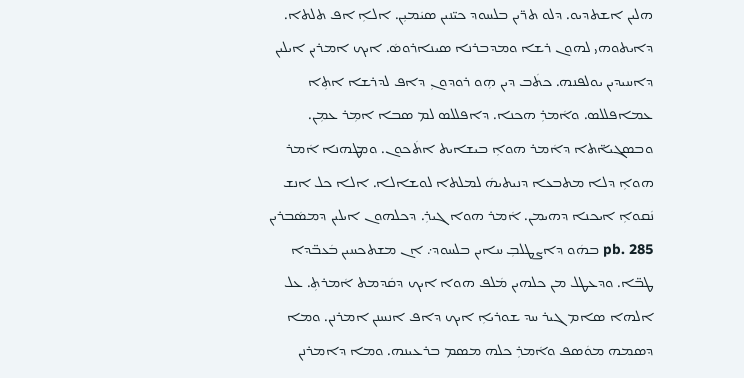ܗܠܝܢ ܐܫܬܕܝܘ. ܕܠܘ ܬܪ̈ܝܢ ܒܠܚܘܕ ܟܝ̈ܢܝܢ ܣܝܿܡܝܼܢ. ܐܠܐܼ ܐܦ ܬܠܬܐ. ܕܐܝܬܘܗܝ ܠܗܘܢ ܪܫܐ ܘܡܕܒܪܢܐ ܣܝܢܐܪܘܣܿ. ܐܝܟ ܐܡܪܝܢ ܐܝܠܝܢ ܕܐܚܝܕܝܢ ܝܘܠܦܢܗ. ܟܬܿܒ ܕܝܢ ܗܼܘ ܪܘܕܘܢܼ ܕܐܦ ܠܕܪܫܐ ܐܬܼܐ ܥܡܐܦܠܠܣ. ܘܐܿܡܪܼ ܗܟܢܐ. ܕܐܦܠܠܣ ܠܡ ܣܒܐ ܐܡܼܪ ܥܡܼܢ. ܘܒܣܓܝܐ̈ܬܐ ܕܐܿܡܪ ܗܘܐܼ ܒܝܫܐܝܬ ܐܬܿܟܘܢ. ܘܡܛܗܢܐ ܐܿܡܪ ܗܘܐܼ ܕܠܐ ܡܬܒܥܐ ܕܢܝܬܝܗܿ ܠܡܠܬܐ ܠܘܫܐܠܐ. ܐܠܐ ܟܠ ܐܢܫ ܢܿܩܘܐܼ ܐܝܟܢܐ ܕܗܝܡܢ. ܐܿܡܪ ܗܘܐ ܓܝܪܼ. ܕܟܠܗܘܢ ܐܝܠܝܢ ܕܡܣܿܒܪܝܢ pb. 285 ܒܗܿܘ ܕܐܨܛܠܒܼ ܚܐܝܢ ܒܠܚܘܕ܇ ܐܢ ܡܫܬܟܚܝܢ ܒܿܥܒ̈ܕܐ ܛܒ̈ܐ. ܘܕܥܛܠ ܡܢ ܟܠܗܝܢ ܡܿܠܦ ܗܘܐ ܐܝܟ ܕܩܿܕܡܬ ܐܿܡܪܬܼ. ܥܠ ܐܠܗܐ ܣܐܡ ܓܝܪ ܚܕ ܫܘܪܝܐܼ ܐܝܟ ܕܐܦ ܐܢܚܢܢ ܐܡܪܢܢ. ܘܡܐ ܕܣܡܗ ܡܘܿܣܦ ܘܐܿܡܪܼ ܟܠܗ ܡܣܡ ܒܪܥܝܢܗ. ܘܡܐ ܕܐܡܪܢܢ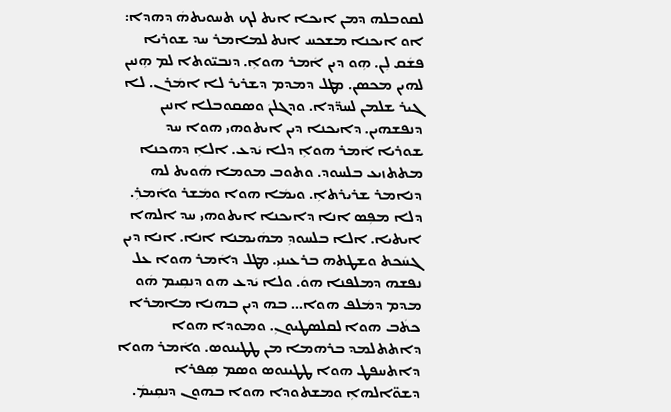ܠܩܘܒܠܗ ܕܡܢ ܐܝܟܐ ܐܝܬ ܠܟ ܬܚܘܝܬܗܿ ܕܗܕܐ: ܐܘ ܐܝܟܢܐ ܡܫܟܚ ܐܢܬ ܠܡܐܡܪ ܚܕ ܫܘܪܝܐ ܦܫܿܩ ܠܼܢ. ܗܼܘ ܕܝܢ ܐܿܡܪ ܗܘܐܼ. ܕܢܒܝ̈ܘܬܐ ܠܡ ܗܼܢܝܢ ܠܗܝܢ ܡܟܣܢ. ܡܛܠ ܕܡܕܡ ܕܫܪܝܪ ܠܐ ܐܡܿܪܢ. ܠܐ ܓܝܪ ܫܠܡܢ ܠܚܕ̈ܕܐ. ܘܕܓܠܢܿ ܘܣܩܘܒܠܐ ܐܢܝܢ ܕܢܦܫܗܝܢ. ܕܐܝܟܢܐ ܕܝܢ ܐܝܬܘܗܝ ܗܘܐ ܚܕ ܫܘܪܝܐ ܐܿܡܪ ܗܘܐܼ ܕܠܐ ܝܿܕܥ. ܐܠܐܼ ܕܗܟܢܐ ܡܬܬܙܝܥ ܒܠܚܘܕ. ܘܬܘܒ ܡܘܡܐ ܗܿܘܝܬ ܠܗ ܕܢܐܡܪ ܫܪܝܪܬܐܼ. ܘܝܡܿܐ ܗܘܐ ܘܡܿܫܪ ܘܐܿܡܪܼ. ܕܠܐ ܡܦܼܣ ܐܢܐ ܕܐܝܟܢܐ ܐܝܬܘܗܝ ܚܕ ܐܠܗܐ ܐܝܬܝܐ. ܐܠܐ ܒܠܚܘܕܼ ܡܗܿܝܡܢܐ ܐܢܐ. ܐܢܐ ܕܝܢ ܓܚܿܟܬ ܘܫܛܬܗ ܒܪܥܝܢܝܼ. ܡܛܠ ܕܐܿܡܪ ܗܘܐ ܥܠ ܢܦܫܗ ܕܡܠܦܢܐ ܗܘܿ. ܘܠܐ ܝܿܕܥ ܗܘ ܕܢܩܼܝܡ ܗܿܘ ܡܕܡ ܕܡܿܠܦ ܗܘܐ... ܒܗ ܕܝܢ ܒܗܢܐ ܡܐܡܪܐ ܟܬܿܒ ܗܘܐ ܠܩܠܣܛܝܘܢܼ. ܘܡܘܕܐ ܗܘܐ ܕܐܬܬܠܡܕ ܒܪܗܡܐ ܡܢ ܛܛܝܢܘܣ. ܘܐܿܡܪ ܗܘܐ ܕܐܬܚܦܛ ܗܘܐ ܛܛܝܢܘܣ ܘܣܡ ܣܼܦܪܐ ܕܫܘ̈ܐܠܗܐܼ ܘܡܫܬܘܕܐ ܗܘܐ ܒܗܘܢ ܕܢܩܼܝܡܿ.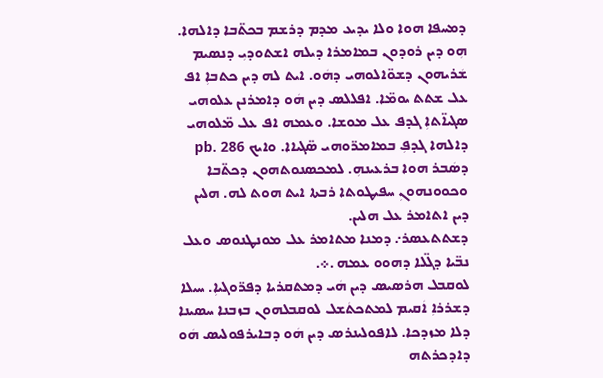ܕܡܚܦܐ ܗܘܐ ܘܠܐ ܝܕܝܥ ܡܕܡ ܕܪܫܡ ܒܟܬ̈ܒܐ ܕܐܠܗܐ. ܗܼܘ ܕܝܢ ܪܘܕܘܢ ܒܡܐܡܪܐ ܕܝܠܗ ܐܫܬܘܕܝܼ ܕܢܣܝܡ ܫܿܪܝܗܘܢ ܕܫܘ̈ܐܠܘܗܝ ܕܗܿܘ. ܐܝܬ ܠܗ ܕܝܢ ܟܬܒܐܼ ܐܦ ܥܠ ܫܬܬ ܝܘܡ̈ܐ. ܐܦܠܠܣ ܕܝܢ ܗܿܘ ܕܐܡܪܢܢ ܥܠܘܗܝ ܣܓܝܐ̈ܬܐܼ ܓܕܦ ܥܠ ܡܘܫܐ. ܘܥܡܗ ܐܦ ܥܠ ܡ̈ܠܘܗܝ ܕܐܠܗܐ ܓܕܦܼ ܒܡܐܡܪ̈ܘܗܝ ܣ̈ܓܝܐܐ. ܘܐܝܟ pb. 286 ܕܣܿܒܪ ܗܘܐ ܒܪܥܝܢܗܼ. ܠܡܟܣܢܘܬܗܘܢ ܕܟܬ̈ܒܐ ܘܟܘܘܢܗܘܢܼ ܚܦܝܛܘܬܐ ܪܒܬܐ ܐܝܬ ܗܘܬ ܠܗ. ܗܠܝܢ ܕܝܢ ܐܬܐܡܪ ܥܠ ܗܠܝܢ.
ܕܫܬܬܥܣܪ܇ ܕܡܢܐ ܡܬܐܡܪ ܥܠ ܡܘܢܛܢܘܣ ܘܥܠ ܢܒ̈ܝܐ ܕܓ̈ܠܐ ܕܗܘܘ ܥܡܗ .܀.
ܠܘܩܒܠ ܗܪܣܝܣ ܕܝܢ ܗܿܝ ܕܡܬܩܪܝܐ ܕܦܪ̈ܘܓܝܐܼ. ܚܝܠܐ ܕܫܪܪܐܼ ܐܿܩܝܡ ܠܡܬܟܬܿܫܠ ܠܘܩܒܠܗܘܢ ܒܙܒܢܐ ܚܣܝܢܐ ܕܠܐ ܡܙܕܟܐ. ܠܐܦܘܠܝܢܪܣ ܕܝܢ ܗܿܘ ܕܒܐܝܪܦܘܠܝܣ ܗܿܘ ܕܐܕܟܪܬܗ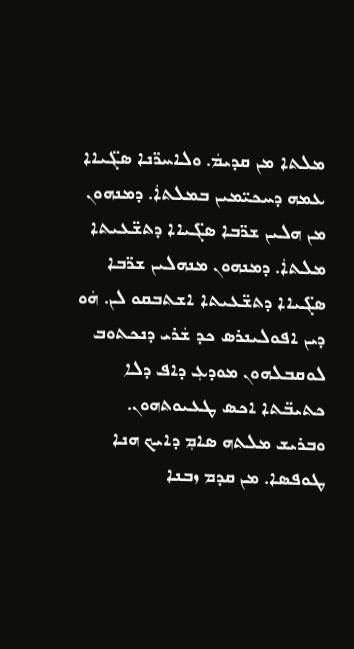ܡܠܬܐ ܡܢ ܩܕܝܡܿ. ܘܠܐܚܪ̈ܢܐ ܣܓ̈ܝܐܐ ܥܡܗ ܕܚܟܝ̈ܡܝܢ ܒܡܠܬܐܿ. ܕܡܢܗܘܢ ܡܢ ܗܠܝܢ ܫܪ̈ܒܐ ܣܓ̈ܝܐܐ ܕܬܫ̈ܥܝܬܐ ܡܠܬܐܿ. ܕܡܢܗܘܢ ܡܢܗܠܝܢ ܫܪ̈ܒܐ ܣܓ̈ܝܐܐ ܕܬܫ̈ܥܝܬܐ ܐܫܬܒܩܘ ܠܢ. ܗܿܘ ܕܝܢ ܐܦܘܠܝܢܪܣ ܟܕ ܫܿܪܝ ܕܢܟܬܘܒ ܠܘܩܒܠܗܘܢ ܡܘܕܥܼ ܕܐܦ ܕܠܐ ܟܬܝܒ̈ܬܐ ܐܟܣ ܛܥܝܘܬܗܘܢ. ܘܒܪܝܫ ܡܠܬܗ ܣܐܡܼ ܕܐܝܟ ܗܢܐ ܛܘܦܣܐ. ܡܢ ܩܕܡ ܙܒܢܐ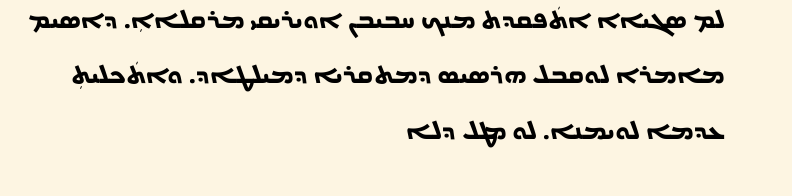ܠܡ ܣܓܝܐܐ ܐܬܿܦܩܕܬ ܡܢܟ ܚܒܝܒܢ ܐܘܝܪܝܩܝ ܡܪܩܠܐܐܼ. ܕܐܣܝܡ ܡܐܡܪܐ ܠܘܩܒܠ ܗܪܣܝܣ ܕܡܬܩܪܝܐ ܕܡܝܠܛܐܕ. ܘܐܬܿܟܠܝܬܼ ܥܕܡܐ ܠܘܝܡܢܐ. ܠܘ ܡܛܠ ܕܠܐ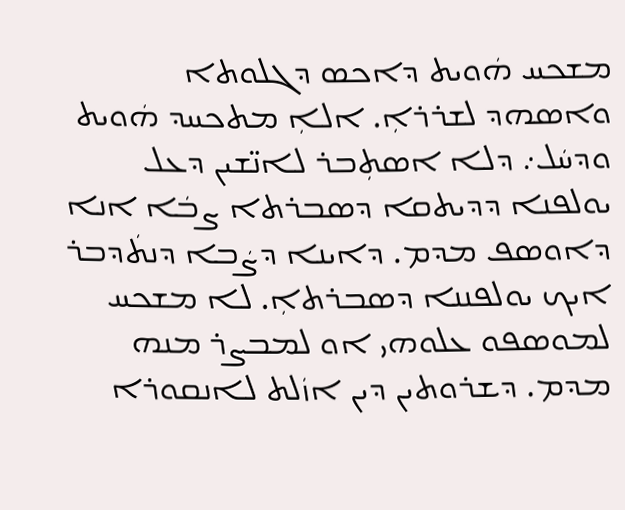ܡܫܟܚ ܗܿܘܝܬ ܕܐܟܣ ܕܓܠܘܬܐ ܘܐܣܗܕ ܠܫܪܪܐܼ. ܐܠܐܼ ܡܬܟܚܕ ܗܿܘܝܬ ܘܕܚܿܠ܇ ܕܠܐ ܐܣܬܼܒܪ ܠܐܢ̈ܫܝܢ ܕܥܠ ܝܘܠܦܢܐ ܕܕܝܬܩܐ ܕܣܒܪܬܐ ܨܒܿܐ ܐܢܐ ܕܐܘܣܦ ܡܕܡ. ܕܐܝܢܐ ܕܨܿܒܐ ܕܢܬܿܕܒܪ ܐܝܟ ܝܘܠܦܢܢܐ ܕܣܒܪܬܐܼ. ܠܐ ܡܫܟܚ ܠܡܘܣܦܘ ܥܠܘܗܝ ܐܘ ܠܡܒܨܪ ܡܢܗ ܡܕܡ. ܕܫܪܘܬܝܢ ܕܝܢ ܐܙܿܠܬ ܠܐܢܩܘܪܐ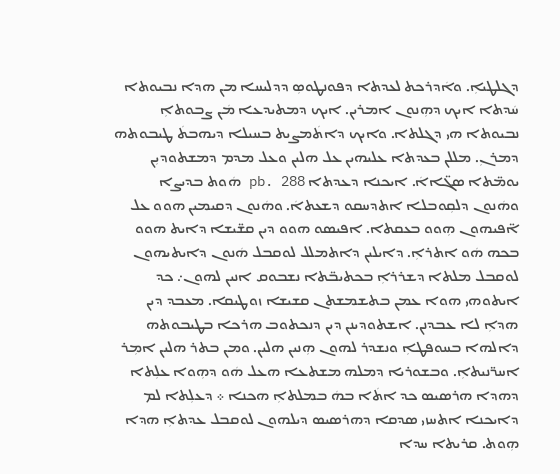ܕܓܠܛܝܐܼ. ܘܐܿܕܪܟܬ ܠܥܕܬܐ ܕܦܘܢܛܘܣܼ ܕܕܠܝܚܐ ܡܢ ܗܕܐ ܢܒܝܘܬܐ ܚܿܕܬܐ ܐܝܟ ܕܗܼܢܘܢ ܐܡܪܝܢ. ܐܝܟ ܕܡܬܝܕܥܐ ܡܿܢ ܨܒܘܬܐܼ ܢܒܝܘܬܐ ܗܝ ܕܓܠܬܐ. ܘܐܝܟ ܕܐܬܿܡܨܝܬ ܒܚܝܠܐ ܕܝܗܒܬܿ ܛܝܒܘܬܗ ܕܡܪܢܼ. ܡܠܠܢ ܒܥܕܬܐ ܥܠܝܗܝܢ ܥܠ ܗܠܝܢ ܘܥܠ ܡܕܡ ܕܡܫܬܘܕܝܼܢ ܝܘܡ̈ܬܐ ܣܓ̈ܐܐܿ. ܐܝܟܢܐ ܕܥܕܬܐ pb. 288 ܗܿܘܬ ܒܕܝܨܐ ܘܗܿܢܘܢ ܕܠܩܼܘܒܠܐ ܐܬܕܚܩܘ ܕܫܥܬܐܿ. ܘܗܿܢܘܢ ܕܩܝܡܝܢ ܗܘܘ ܥܠ ܐ̈ܦܝܗܘܢ ܗܼܘܘ ܒܥܩܬܐ. ܐܦܝܣܘ ܗܘܘ ܕܝܢ ܩܫ̈ܝܫܐ ܕܐܝܬ ܗܘܘ ܒܟܗ ܗܿܘ ܐܬܪܐܼ. ܕܐܝܠܝܢ ܕܐܬܡܠܠ ܠܘܩܒܠ ܗܿܢܘܢ ܕܐܝܬܝܗܘܢ ܠܘܩܒܠ ܡܠܬܐ ܕܫܪܪܐܼ ܒܟܬܝܒ̈ܬܐ ܢܫܒܘܩ ܐܢܝܢ ܠܗܘܢ܇ ܟܕ ܐܝܬܘܗܝ ܗܘܐ ܥܡܢ ܒܬܫܡܫܬܢ ܩܫܝܫܐ ܙܘܛܝܩܐ. ܡܥܒܕ ܕܝܢ ܗܕܐܼ ܠܐ ܥܒܕܢܢ. ܐܫܬܘܕܝܢܢ ܕܝܢ ܕܢܟܬܘܒ ܗܪܟܐ ܒܛܝܒܘܬܗ ܕܐܠܗܐ ܒܚܘܦܛܐܼ ܘܢܫܕܪ ܠܗܘܢ ܗܼܢܝܢ ܗܠܝܢ. ܘܡܢ ܒܬܪ ܗܠܝܢ ܐܡܼܪ ܐܚܪ̈ܢܝܬܐܼ. ܘܒܫܘܪܝܐ ܕܡܠܗ ܡܫܬܥܐ ܗܥܠ ܗܿܘ ܕܗܼܘܐ ܥܠܼܬܐ ܕܗܕܐ ܗܪܣܝܣ ܟܕ ܐܬܿܐ ܒܗܿ ܒܡܠܬܐܼ ܗܟܢܐ ܀ ܕܥܠܼܬܐ ܠܡ ܕܐܝܟܢܐ ܐܬܚܙܝ ܣܕܩܐ ܕܗܪܣܝܣ ܕܝܠܗܘܢ ܠܘܩܒܠ ܥܕܬܐܼ ܗܕܐ ܗܼܘܬ. ܩܪܝܬܐ ܚܕܐ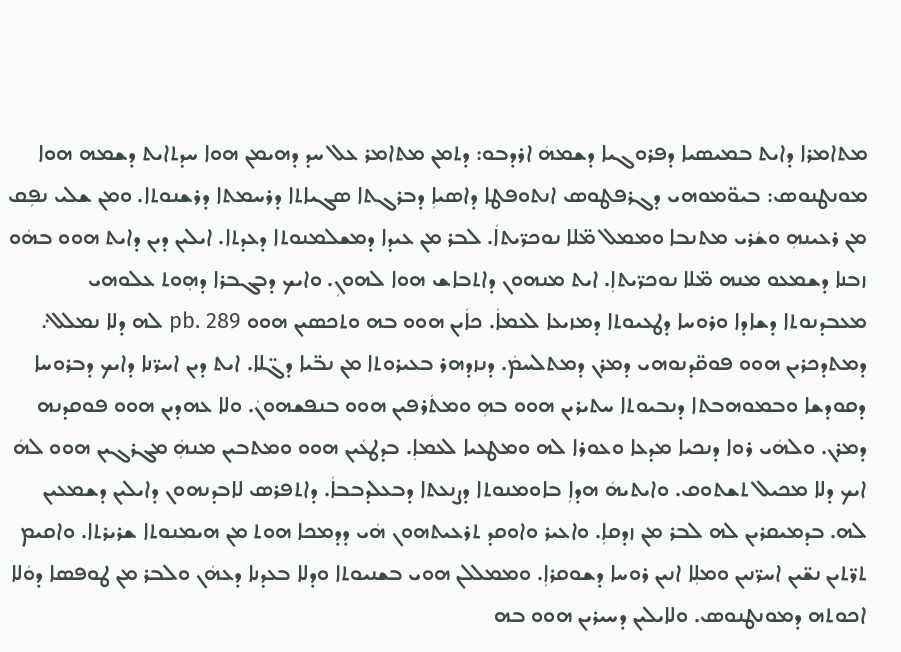ܡܬܐܡܪܐ ܕܐܝܬ ܒܡܝܣܝܐ ܕܦܪܘܓܝܐ ܕܫܡܗܿ ܐܪܕܒܘ: ܕܬܡܢ ܡܬܐܡܪ ܥܠ ܚܕ ܕܗܝܡܢ ܗܘܐ ܚܕܬܐܝܬ ܕܫܡܗ ܗܘܐ ܡܘܢܛܢܘܣ: ܒܝܘ̈ܡܘܗܝ ܕܓܪܦܛܘܣ ܐܢܬܘܦܛܐ ܕܐܣܝܐܼ ܕܒܪܓܬܐ ܣܓܝܐܬܐ ܕܪܚܡܬܐ ܕܪܫܢܘܬܐ. ܘܡܢ ܫܠܝ ܢܦܼܩ ܡܢ ܪܥܝܢܗܼ ܘܫܿܪܝ ܡܬܢܒܐ ܘܡܡܠ ܡ̈ܠܐ ܢܘܟܪ̈ܝܬܐܿ. ܠܒܪ ܡܢ ܥܝܕܐ ܕܡܫܠܡܢܘܬܐ ܕܥܕܬܐ. ܐܝܠܝܢ ܕܝܢ ܕܐܝܬ ܗܘܘ ܒܗܿܘ ܙܒܢܐ ܕܫܡܥܘ ܡܢܗ ܡ̈ܠܐ ܢܘܟܪ̈ܝܬܐܼ. ܐܝܬ ܡܢܗܘܢ ܕܐܬܒܐܫ ܗܘܐ ܠܗܘܢܼ. ܘܐܝܟ ܕܒܓܒܪܐ ܕܗܼܘܬ ܥܠܘܗܝ ܡܥܒܕܢܘܬܐ ܕܫܐܕܐ ܘܪܘܚܐ ܕܛܥܝܘܬܐ ܕܡܙܝܥܐ ܠܥܡܐܿ. ܟܐܿܝܢ ܗܘܘ ܒܗ ܘܬܟܣܝܢ ܗܘܘ pb. 289 ܠܗ ܕܠܐ ܢܡܠܠ܇ ܕܡܬܕܟܪܝܢ ܗܘܘ ܦܘܩ̈ܕܢܘܗܝ ܕܡܪܢ ܕܡܬܠܚܡܿ. ܕܢܙܕܗܪ ܒܥܝܪܘܬܐ ܡܢ ܢܒ̈ܝܐ ܕܓ̈ܠܐ. ܐܝܬ ܕܝܢ ܐܚܪ̈ܢܐ ܕܐܝܟ ܕܒܪܘܚܐ ܕܩܘܕܫܐ ܘܒܡܘܗܒܬܐ ܕܢܒܝܘܬܐ ܚܬܝܪܝܢ ܗܘܘ ܒܗܼ ܘܡܬܿܪܦܝܢ ܗܘܘ ܒܢܦܫܗܘܢܿ. ܘܠܐ ܥܗܕܝܢ ܗܘܘ ܦܘܩܕܢܗ ܕܡܪܢ. ܘܠܗܿܝ ܪܘܐ ܕܢܟܝܐ ܡܕܥܐ ܘܥܘܪܐ ܠܗ ܘܡܛܥܝܐ ܠܥܡܐܼ. ܒܕܛܥܿܝܢ ܗܘܘ ܘܡܬܒܝܢ ܡܢܗܼܿ ܡܓܪܓܝܢ ܗܘܘ ܠܗܿ ܐܝܟ ܕܠܐ ܡܟܝܠ ܬܫܬܘܩ. ܘܐܝܬܝܗܿ ܗܕܐܼ ܒܐܘܡܢܘܬܐ ܕܨܢܥܬܐ ܕܒܥܠܕܒܒܐܿ. ܕܐܬܦܪܣ ܠܐܒܕܢܗܘܢ ܕܐܝܠܝܢ ܕܫܡܥܝܢ ܠܗ. ܒܕܡܝܩܪܝܢ ܠܗ ܠܒܪ ܡܢ ܙܕܩܐܼ. ܘܐܥܝܪ ܘܐܘܩܕ ܬܪܥܝܬܗܘܢ ܗܿܝ ܕܕܡܟܐ ܗܘܬ ܡܢ ܗܝܡܢܘܬܐ ܫܪܝܪܬܐ. ܘܐܩܝܡ ܬܪ̈ܬܝܢ ܢܫ̈ܝܢ ܐܚܪ̈ܢܝܢ ܘܡܠܼܐ ܐܢܝܢ ܪܘܚܐ ܕܫܘܩܪܐܼ. ܘܡܡܠܠܢ ܗܘܝ ܒܫܢܝܘܬܐ ܘܕܠܐ ܒܥܕܢܐ ܕܥܗܿܢ ܘܠܒܪ ܡܢ ܛܘܦܣܐ ܕܘܿܠܐ ܐܟܘܬܗ ܕܡܘܢܛܢܘܣ. ܘܠܐܝܠܝܢ ܕܚܝܪܝܢ ܗܘܘ ܒܗ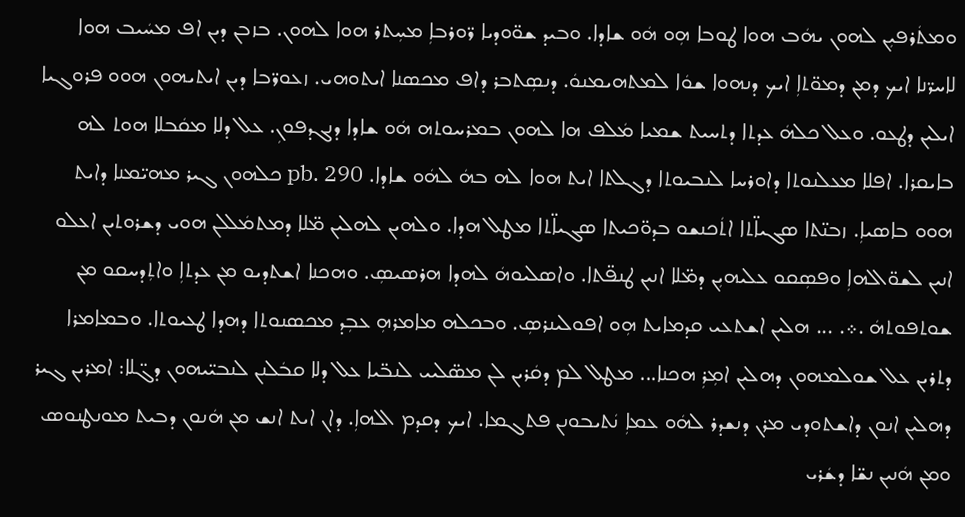ܘܡܬܿܪܦܝܼܢ ܠܗܘܢ ܝܗܿܒ ܗܘܐ ܛܘܒܐ ܗܼܘ ܗܿܘ ܫܐܕܐ. ܘܒܝܕ ܫܘ̈ܘܕܝܐ ܪ̈ܘܪܒܐܼ ܡܚܼܬܪ ܗܘܐ ܠܗܘܢ. ܒܙܒܢ ܕܝܢ ܐܦ ܡܚܿܝܒ ܗܘܐ ܠܐܚܪ̈ܢܐ ܐܝܟ ܕܡܢ ܕܡܘ̈ܬܐܼ ܐܝܟ ܕܢܗܘܐ ܫܘܿܐ ܠܡܬܗܝܡܢܘܿ. ܕܢܣܼܬܒܪ ܕܐܦ ܡܟܣܢܐ ܐܝܬܘܗܝ. ܙܥܘܪ̈ܒܐ ܕܝܢ ܐܝܬܝܗܘܢ ܗܘܘ ܦܪܘܓܝܐ ܐܝܠܝܢ ܕܛܥܘ. ܘܥܠ ܟܠܗܿ ܥܕܬܐ ܕܬܚܝܬ ܫܡܝܐ ܡܿܠܦ ܗܐ ܠܗܘܢ ܒܡܪܚܘܬܗ ܗܿܘ ܫܐܕܐ ܕܢܓܕܦܘܢܼ. ܥܠ ܕܠܐ ܡܩܿܒܠܐ ܗܘܬ ܠܗ ܒܐܝܩܪܐ. ܐܦܠܐ ܡܥܠܢܘܬܐ ܕܐܘܪܚܐ ܠܢܒܝܘܬܐ ܕܓܠܬܐ ܐܝܬ ܗܘܐ ܠܗ ܒܗܿ ܠܗܿܘ ܫܐܕܐ. pb. 290 ܟܠܗܘܢ ܓܝܪ ܡܗܝ̈ܡܢܐ ܕܐܝܬ ܗܘܘ ܒܐܣܝܐܼ. ܙܒܢ̈ܬܐ ܣܓܝܐ̈ܬܐ ܐܬܿܟܢܫܘ ܒܕܘ̈ܟܝܬܐ ܣܓܝܐ̈ܬܐ ܡܛܠ ܗܕܐ. ܘܠܗܝܢ ܠܗܠܝܢ ܡ̈ܠܐ ܕܡܬܡܿܠܠܢ ܗܘܝ ܕܫܪܘܬܝܢ ܐܥܠܘ ܐܢܝܢ ܠܫܘ̈ܐܠܗܐܼ ܘܦܣܼܩܘ ܥܠܝܗܝܼܢ ܕܡ̈ܠܐ ܐܢܝܢ ܛܢܦ̈ܬܐ. ܘܐܣܠܝܘܗܿ ܠܗܕܐ ܗܪܣܝܣܼ. ܘܗܟܢܐ ܐܫܬܕܝܘ ܡܢ ܥܕܬܐܼ ܘܐܬܼܕܚܩܘ ܡܢ ܫܘܬܦܘܬܗܿ .܀. ... ܗܠܝܢ ܐܫܬܥܝ ܩܕܡܐܝܬ ܗܼܘ ܐܦܘܠܝܢܪܣܼ. ܘܒܟܠܗ ܡܐܡܪܗܼ ܥܒܼܕ ܡܟܣܢܘܬܐ ܕܗܕܐ ܛܥܝܘܬܐ. ܘܒܡܐܡܪܐ ܕܬܪܝܢ ܥܠ ܫܘܠܡܗܘܢ ܕܗܠܝܢ ܐܡܼܪܼ ܗܟܢܐ... ܡܛܠ ܠܡ ܕܩܿܪܝܢ ܠܢ ܡܣ̈ܠܝܝ ܠܢܒ̈ܝܐ ܥܠ ܕܠܐ ܩܒܿܠܢܢ ܠܢܒܝ̈ܝܗܘܢ ܕܓ̈ܠܐ: ܐܡܪܝܢ ܓܝܪ ܕܗܠܝܢ ܐܢܘܢ ܕܐܫܬܘܕܝ ܡܪܢ ܕܢܫܕܪ ܠܗܿܘ ܥܡܐܼ ܢܿܬܝܒܘܢܢ ܦܬܓܡܐ. ܐܝܟ ܕܩܕܡ ܐܠܗܐܼ. ܕܐܢ ܐܝܬ ܐܢܫ ܡܢ ܗܿܢܘܢ ܕܒܝܬ ܡܘܢܛܢܘܣ ܘܡܢ ܗܿܢܝܢ ܢܫ̈ܐ ܕܫܿܪܝ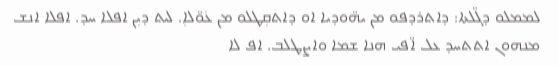ܠܡܡܠܘ ܕܓ̈ܠܬܐ: ܕܐܬܪܕܦܘ ܡܢ ܝܗ̈ܘܕܝܐ ܐܘ ܕܐܬܩܼܛܠܘ ܡܢ ܥܿܘ̈ܠܐܼ. ܠܝܬ ܕܝܼܢ ܐܦܠܐ ܚܕ. ܐܦܠܐ ܐܢܫ ܡܢܗܘܢ ܐܬܬܚܕ ܥܠ ܐ̈ܦܝ ܗܢܐ ܫܡܐ ܘܐܨܛܠܒ. ܐܦ ܠܐ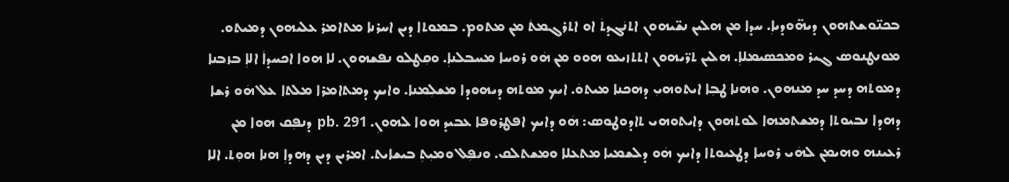ܒܟܢ̈ܘܫܬܗܘܢ ܕܝܗ̈ܘܕܝܐܼ. ܚܕܐ ܡܢ ܗܠܝܢ ܢܫ̈ܝܗܘܢ ܐܬܢܿܓܕܬܿ ܐܘ ܐܬܪܓܡܬܿ ܡܢ ܡܬܘܡ. ܒܡܘܬܐ ܕܝܢ ܐܚܪܢܐ ܡܬܐܡܪ ܥܠܝܗܘܢ ܕܡܝܬܘ. ܡܘܢܛܢܘܣ ܓܝܪ ܘܡܟܣܝܡܠܐܼ. ܗܠܝܢ ܬܪ̈ܝܗܘܢ ܐܬܬܙܝܥܘ ܗܘܘ ܡܢ ܗܿܘ ܪܘܚܐ ܡܚܒܠܢܐܼ. ܘܩܼܛܠܘ ܢܦܫܗܘܢ. ܠܐ ܗܘܐ ܐܟܚܕܐܿ ܐܠܐܼ ܒܙܒܢܐ ܕܡܘܬܗ ܕܚܕ ܚܕ ܡܢܗܘܢ. ܘܗܢܐ ܛܒܼܐ ܐܝܬܘܗܝܼ ܕܗܟܢܐ ܡܝܬܘܿ. ܐܝܟ ܡܘܬܗ ܕܝܗܘܕܐ ܡܫܠܼܡܢܐ. ܘܐܝܟ ܕܡܬܐܡܪܐ ܡܠܬܐ ܥܠ ܗܿܘ ܪܫܐ ܕܗܕܐ ܢܒܝܘܬܐ ܕܡܫܬܡܗܐ ܠܘܬܗܘܢ ܕܐܝܬܘܗܝ ܬܐܕܘܛܘܣ: ܗܿܘ ܕܐܝܟ ܐܦܛܪܘܦܐ ܥܒܝܕ ܗܘܐ ܠܗܘܢܼ. pb. 291 ܕܢܦܼܩ ܗܘܐ ܡܢ ܪܥܝܢܗ ܘܗܝܡܢ ܠܗܿܝ ܪܘܚܐ ܕܛܥܝܘܬܐ ܕܐܝܟ ܗܿܘ ܕܠܫܡܝܐ ܡܬܥܠܐ ܘܡܫܬܠܩ. ܘܢܦܼܠ ܘܡܝܼܬܼ ܒܝܫܐܝܬ. ܐܡܪܝܢ ܕܝܢ ܕܗܕܐܼ ܗܢܐ ܗܘܼܬ. ܐܠܐ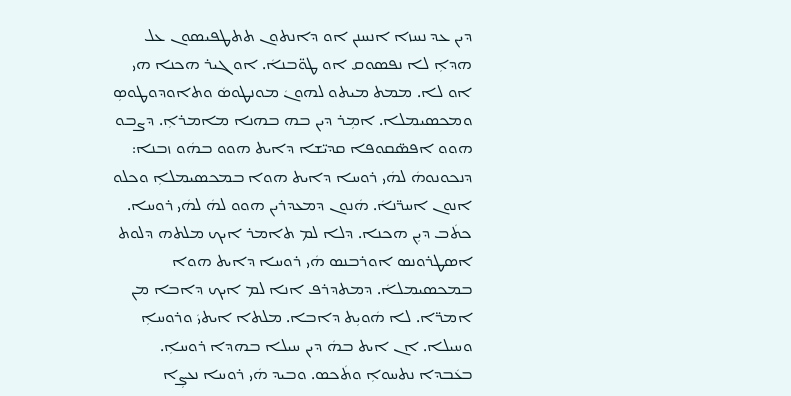ܕܝܢ ܥܕ ܢܚܙܐ ܐܢܚܢܢ ܐܘ ܕܐܢܬܘܢ ܬܬܛܦܝܣܘܢ ܥܠ ܗܕܐܼ ܠܐ ܢܦܣܘܩ ܐܘ ܛܘ̈ܒܢܐܿ. ܐܘ ܓܝܪ ܗܟܢܐ ܗܝ ܐܘ ܠܐ. ܡܡܬ ܡܝܬܘ ܠܗܘܢܿ ܡܘܢܛܘܣܿ ܘܬܐܘܕܘܛܘܣܼ ܘܡܟܣܝܡܠܐ. ܐܡܼܪ ܕܝܢ ܒܗ ܒܗܢܐ ܡܐܡܪܐܼ. ܕܨܒܘ ܗܘܘ ܐܦܣ̈ܩܘܦܐ ܩܕܝ̈ܫܐ ܕܐܝܬ ܗܘܘ ܒܗܿܘ ܙܒܢܐ: ܕܢܟܘܢܘܗܿ ܠܗܿܝ ܪܘܚܐ ܕܐܝܬ ܗܘܐ ܒܡܟܣܝܡܠܐܼ ܘܟܠܘ ܐܢܘܢ ܐܚܪ̈ܢܐܿ. ܗܿܢܘܢ ܕܡܥܕܪܝܢ ܗܘܘ ܠܗܿ ܠܗܿܝ ܪܘܚܐ. ܟܬܿܒ ܕܝܼܢ ܗܟܢܐ. ܕܠܐ ܠܡ ܬܐܡܪ ܐܝܟ ܡܠܬܗ ܕܠܘܬ ܐܣܛܪܘܢܣ ܐܘܪܒܢܣ ܗܿܝ ܪܘܚܐ ܕܐܝܬ ܗܘܐ ܒܡܟܣܝܡܠܐܿ. ܕܡܬܕܪܦ ܐܢܐ ܠܡ ܐܝܟ ܕܐܒܐ ܡܢ ܐܡܪ̈ܐ. ܠܐ ܗܿܘܝܼܬ ܕܐܒܐ. ܡܠܬܐ ܐܝܬܝܿ ܘܪܘܚܐܼ ܘܚܝܠܐ. ܐܢ ܐܝܬ ܒܗܿ ܕܝܢ ܚܝܠܐ ܒܗܕܐ ܪܘܚܐܼ. ܒܥܿܒܕܐ ܢܬܚܘܐܼ ܘܬܿܟܣ. ܘܒܝܕ ܗܿܝ ܪܘܚܐ ܢܥܨܼܐ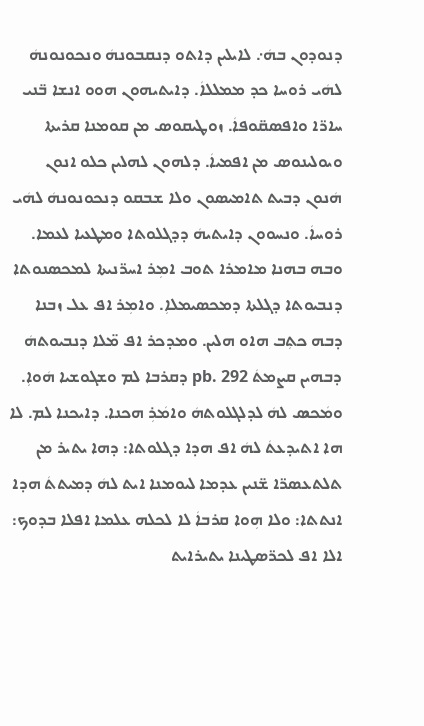ܕܢܘܕܘܢ ܒܗܿ܇ ܠܐܝܠܝܢ ܕܐܬܘ ܕܢܩܒܘܢܗܿ ܘܢܟܘܢܘܢܗܿ ܠܗܿܝ ܪܘܚܐ ܟܕ ܡܡܠܠܐܿ. ܕܐܝܬܝܗܘܢ ܗܘܘ ܐܢܫܐ ܒ̈ܢܝ ܚܐܪ̈ܐ ܘܐܦܣܩ̈ܘܦܐܿ. ܙܘܛܝܩܘܣ ܡܢ ܩܘܡܢܐ ܩܪܝܬܐ ܘܝܘܠܝܢܘܣ ܡܢ ܐܦܡܝܐܿ. ܕܠܗܘܢ ܠܗܠܝܢ ܟܠܘ ܐܢܘܢ ܗܿܢܘܢ ܕܒܝܬ ܬܐܡܝܣܘܢ ܘܠܐ ܫܒܩܘ ܕܢܟܘܢܘܢܗܿ ܠܗܿܝ ܪܘܚܐܿ. ܘܢܚܘܘܢ ܕܐܝܬܝܗܿ ܕܕܓܠܘܬܐ ܘܡܛܥܝܐ ܠܥܡܐ. ܘܒܗ ܒܗܢܐ ܡܐܡܪܐ ܬܘܒ ܐܡܼܪ ܐܚܪ̈ܢܝܬܐ ܠܡܟܣܢܘܬܐ ܕܢܒܝܘܬܐ ܕܓܠܬܐ ܕܡܟܣܝܡܠܐܼ. ܘܐܡܼܪ ܐܦ ܥܠ ܙܒܢܐ ܕܒܗ ܟܬܼܒ ܗܐܘ ܗܠܝܢ. ܘܡܕܟܪ ܐܦ ܡ̈ܠܐ ܕܢܒܝܘܬܗܿ ܕܒܗܝܢ ܩܨܡܬܿ pb. 292 ܕܩܪܒܐ ܠܡ ܘܫܓܘܫܝܐ ܗܿܘܐܼ. ܘܡܿܟܣ ܠܗܿ ܠܕܠܓܠܘܬܗܿ ܘܐܡܿܪܼ ܗܟܢܐ. ܕܐܝܟܢܐ ܠܡ. ܠܐ ܗܐ ܐܬܝܕܥܬܿ ܠܗܿ ܐܦ ܗܕܐ ܕܓܠܘܬܐ: ܕܗܐ ܝܬܝܪ ܡܢ ܬܠܬܥܣܪ̈ܐ ܫ̈ܢܝܢ ܥܕܡܐ ܠܝܘܡܢܐ ܐܝܬ ܠܗܿ ܕܡܝܬܬܿ ܗܕܐ ܐܢܬܬܐ: ܘܠܐ ܗܼܘܐ ܩܪܒܐܿ ܠܐ ܠܟܠܗ ܥܠܡܐ ܐܦܠܐ ܒܕܘܟ: ܐܠܐ ܐܦ ܠܟܪ̈ܣܛܝܢܐ ܝܬܝܪܐܝܬ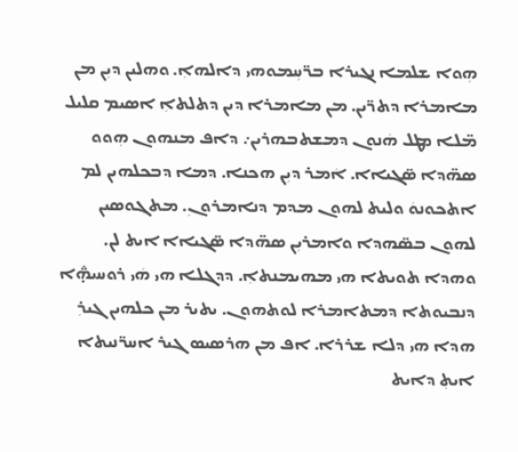ܗܼܘܐ ܫܠܡܐ ܢܓܝܪܐ ܒܪ̈ܚܼܡܘܗܝ ܕܐܠܗܐܼ. ܘܗܠܝܢ ܕܝܼܢ ܡܢ ܡܐܡܪܐ ܕܬܪ̈ܝܢ. ܡܢ ܡܐܡܪܐ ܕܝܢ ܕܬܠܬܐܼ ܐܣܝܡ ܩܠܝܠ ܡ̈ܠܐ ܡܛܠ ܗܿܢܘܢ ܕܡܫܬܒܗܪܝܢ܇ ܕܐܦ ܡܢܗܘܢ ܗܼܘܘ ܣܗ̈ܕܐ ܣ̈ܓܝܐܐ. ܐܿܡܪ ܕܝܼܢ ܗܟܢܐ. ܕܡܐ ܕܒܟܠܗܝܢ ܠܡ ܐܬܟܘܢܘܿ ܘܠܝܬ ܠܗܘܢ ܡܕܡ ܕܢܐܡܪܘܢܼ. ܡܬܓܘܣܝܢ ܠܗܘܢ ܒܣ̈ܗܕܐ ܘܐܡܪܝܼܢ ܣܗ̈ܕܐ ܣ̈ܓܝܐܐ ܐܝܬ ܠܢ. ܘܗܕܐ ܬܘܝܬܐ ܗܝ ܡܗܝܡܢܬܐܼ. ܕܕܓܠܐ ܗܝ ܗܿܝ ܪܘܚܞܐ ܕܢܒܝܘܬܐ ܕܡܬܐܡܪܐ ܠܘܬܗܘܢ. ܝܬܝܪ ܡܢ ܟܠܗܝܢ ܓܝܪܼ ܗܕܐ ܗܝ ܕܠܐ ܫܪܪܐ. ܐܦ ܡܢ ܗܪܣܝܣ ܓܝܪ ܐܚܪ̈ܢܝܬܐ ܐܝܬܼ ܕܐܝܬ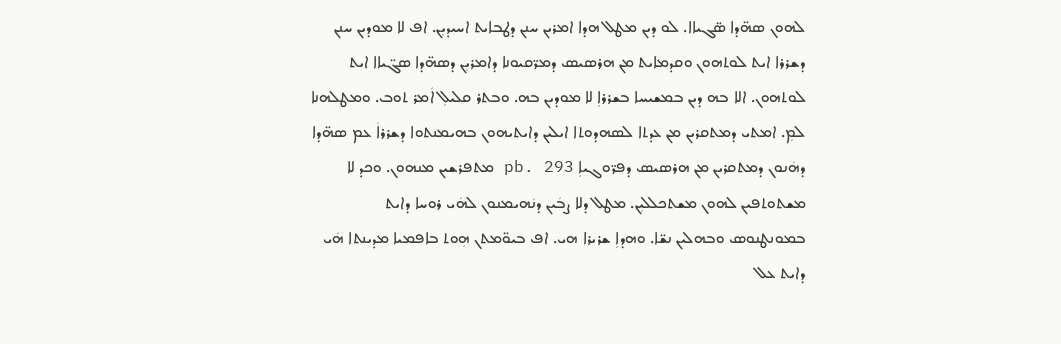ܠܗܘܢ ܣܗ̈ܕܐ ܣ̈ܓܝܐܐ. ܠܘ ܕܝܢ ܡܛܠ ܗܕܐ ܐܡܪܝܢ ܚܢܢ ܕܛܒܐܝܬ ܐܚܝܕܝܼܢ. ܐܦ ܠܐ ܡܘܕܝܢ ܚܢܢ ܕܫܪܪܐ ܐܝܬ ܠܘܬܗܘܢ ܘܩܕܡܐܝܬ ܡܢ ܗܪܣܝܣ ܕܡܪ̈ܩܝܘܢܐ ܕܐܡܪܝܼܢ ܕܣܗ̈ܕܐ ܣܓ̈ܝܐܐ ܐܝܬ ܠܘܬܗܘܢ. ܐܠܐ ܒܗ ܕܝܢ ܒܡܫܝܚܐ ܒܫܪܪܐܼ ܠܐ ܡܘܕܝܢ ܒܗ. ܘܒܬܪ ܩܠܝܠܼ ܐܿܡܪ ܬܘܒ. ܘܡܛܠܗܢܐ ܠܡܼ. ܐܡܬܝ ܕܡܬܩܪܝܢ ܡܢ ܥܕܬܐ ܠܣܗܕܘܬܐ ܐܝܠܝܢ ܕܐܝܬܝܗܘܢ ܒܗܝܡܢܬܘܐ ܕܫܪܪܐܿ ܥܡ ܣܗ̈ܕܐ ܕܗܿܢܘܢ ܕܡܬܩܪܝܢ ܡܢ ܗܪܣܝܣ ܕܦܪ̈ܘܓܝܐܼ pb. 293 ܡܬܦܪܫܝܢ ܡܢܗܘܢ. ܘܟܕ ܠܐ ܡܫܬܘܬܦܝܢ ܠܗܘܢ ܡܫܬܟܠܠܝܼܢ. ܡܛܠ ܕܠܐ ܨܒܿܝܢ ܕܢܿܗܝܡܢܘܢ ܠܗܿܝ ܪܘܚܐ ܕܐܝܬ ܒܡܘܢܛܢܘܣ ܘܒܗܠܝܢ ܢܫ̈ܐ. ܘܗܕܐܼ ܫܪܝܪܐ ܗܝ. ܐܦ ܒܝܘ̈ܡܬܢ ܗܼܘܬ ܒܐܦܡܝܐ ܡܕܝܢܬܐ ܗܿܝ ܕܐܝܬ ܥܠ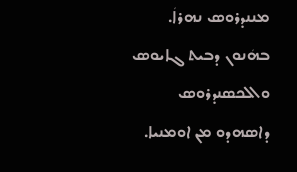ܡܢܢܕܪܘܣ ܢܗܪܐܿ. ܒܗܿܢܘܢ ܕܒܝܬ ܓܐܝܘܣ ܘܐܠܟܣܢܕܪܘܣ ܕܐܣܗܕܘ ܡܢ ܐܘܡܢܝܐ.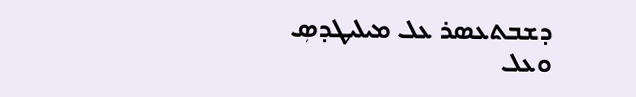ܕܫܒܬܥܣܪ ܥܠ ܡܝܠܝܛܕܣܼ ܘܥܠ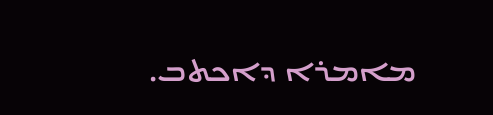ܡܐܡܪܐ ܕܐܟܬܒ.